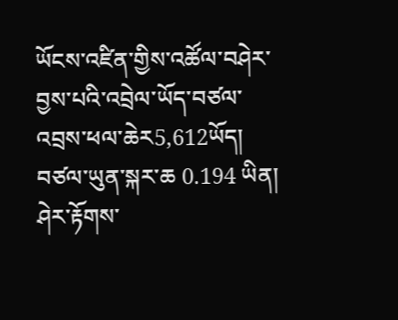ཡོངས་འཛིན་གྱིས་འཚོལ་བཤེར་བྱས་པའི་འབྲེལ་ཡོད་བཙལ་འབྲས་ཕལ་ཆེར5,612ཡོད།  བཙལ་ཡུན་སྐར་ཆ 0.194 ཡིན།
ཤེར་རྟོགས་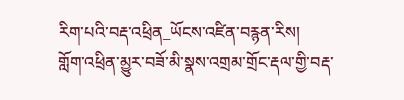རིག་པའི་བརྡ་འཕྲིན_ཡོངས་འཛིན་བརྙན་རིས།
གློག་འཕྲིན་མྱུར་བཟོ་མི་སྣས་འགྲམ་གྲོང་རྡལ་གྱི་བརྡ་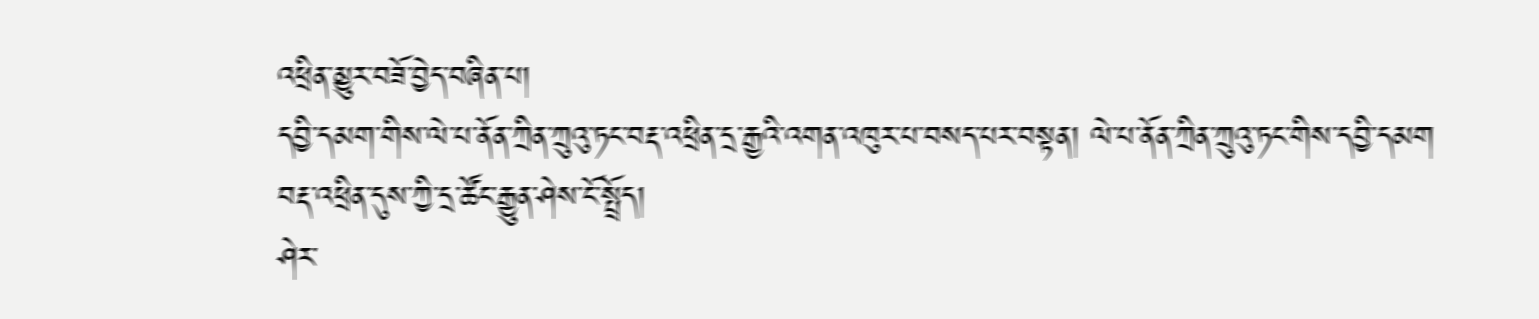འཕྲིན་མྱུར་བཟོ་བྱེད་བཞིན་པ།
དབྱི་དམག་གིས་ལེ་པ་ནོན་ཀྲིན་ཀྲུའུ་ཏང་བརྡ་འཕྲིན་དྲ་རྒྱའི་འགན་འཁུར་པ་བསད་པར་བསྟན། ལེ་པ་ནོན་ཀྲིན་ཀྲུའུ་ཏང་གིས་དབྱི་དམག
བརྡ་འཕྲིན་དུས་ཀྱི་དྲ་ཚོང་རྒྱུན་ཤེས་ངོ་སྤྲོད།
ཤེར་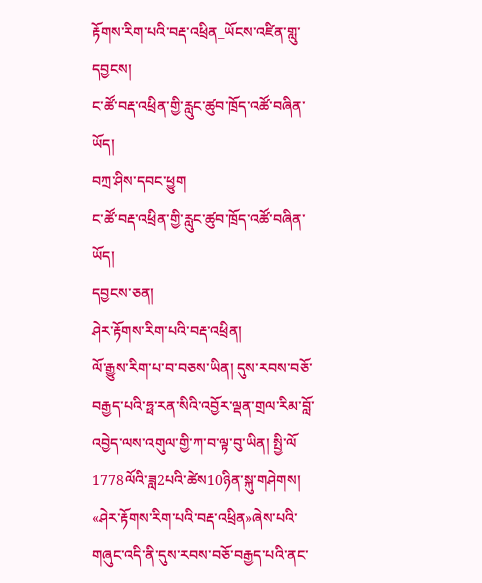རྟོགས་རིག་པའི་བརྡ་འཕྲིན_ཡོངས་འཛིན་གླུ་དབྱངས།
ང་ཚོ་བརྡ་འཕྲིན་གྱི་རླུང་ཚུབ་ཁྲོད་འཚོ་བཞིན་ཡོད།
བཀྲ་ཤིས་དབང་ཕྱུག
ང་ཚོ་བརྡ་འཕྲིན་གྱི་རླུང་ཚུབ་ཁྲོད་འཚོ་བཞིན་ཡོད།
དབྱངས་ཅན།
ཤེར་རྟོགས་རིག་པའི་བརྡ་འཕྲིན།
ལོ་རྒྱུས་རིག་པ་བ་བཅས་ཡིན། དུས་རབས་བཅོ་བརྒྱད་པའི་ཧྥ་རན་སིའི་འབྱོར་ལྡན་གྲལ་རིམ་བློ་འབྱེད་ལས་འགུལ་གྱི་ཀ་བ་ལྟ་བུ་ཡིན། སྤྱི་ལོ 1778ལོའི་ཟླ2པའི་ཚེས10ཉིན་སྐུ་གཤེགས། «ཤེར་རྟོགས་རིག་པའི་བརྡ་འཕྲིན»ཞེས་པའི་གཞུང་འདི་ནི་དུས་རབས་བཅོ་བརྒྱད་པའི་ནང་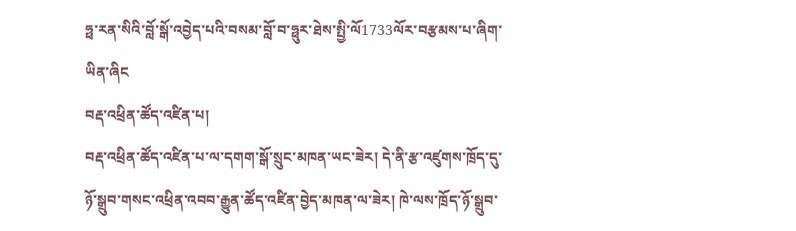ཧྥ་རན་སིའི་བློ་སྒོ་འབྱེད་པའི་བསམ་བློ་བ་ཧྥུར་ཐེས་སྤྱི་ལོ1733ལོར་བརྩམས་པ་ཞིག་ཡིན་ཞིང
བརྡ་འཕྲིན་ཚོད་འཛིན་པ།
བརྡ་འཕྲིན་ཚོད་འཛིན་པ་ལ་དགག་སྒོ་སྲུང་མཁན་ཡང་ཟེར། དེ་ནི་རྩ་འཛུགས་ཁྲོད་དུ་ཉོ་སྒྲུབ་གསང་འཕྲིན་འབབ་རྒྱུན་ཚོད་འཛིན་བྱེད་མཁན་ལ་ཟེར། ཁེ་ལས་ཁྲོད་ཉོ་སྒྲུབ་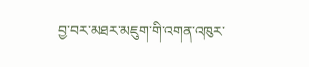བྱ་བར་མཐར་མཇུག་གི་འགན་འཁུར་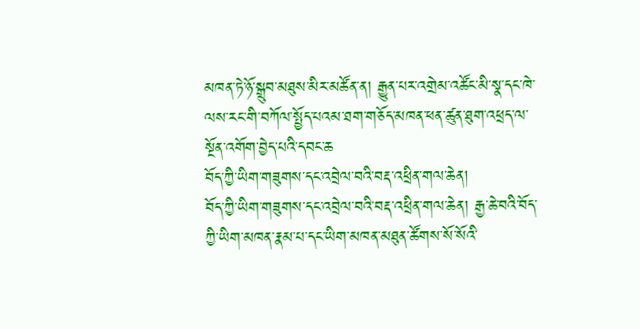མཁན་ཏེ་ཉོ་སྒྲུབ་མཐུས་མིར་མཚོན་ན། རྒྱུན་པར་འགྲེམ་འཚོང་མི་སྣ་དང་ཁེ་ལས་རང་གི་བཀོལ་སྤྱོད་པའམ་ཐག་གཅོད་མཁན་ཕན་ཚུན་ཐུག་འཕྲད་ལ་སྔོན་འགོག་བྱེད་པའི་དབང་ཆ
བོད་ཀྱི་ཡིག་གཟུགས་དང་འབྲེལ་བའི་བརྡ་འཕྲིན་གལ་ཆེན།
བོད་ཀྱི་ཡིག་གཟུགས་དང་འབྲེལ་བའི་བརྡ་འཕྲིན་གལ་ཆེན། རྒྱ་ཆེ་བའི་བོད་ཀྱི་ཡིག་མཁན་རྣམ་པ་དང་ཡིག་མཁན་མཐུན་ཚོགས་སོ་སོའི་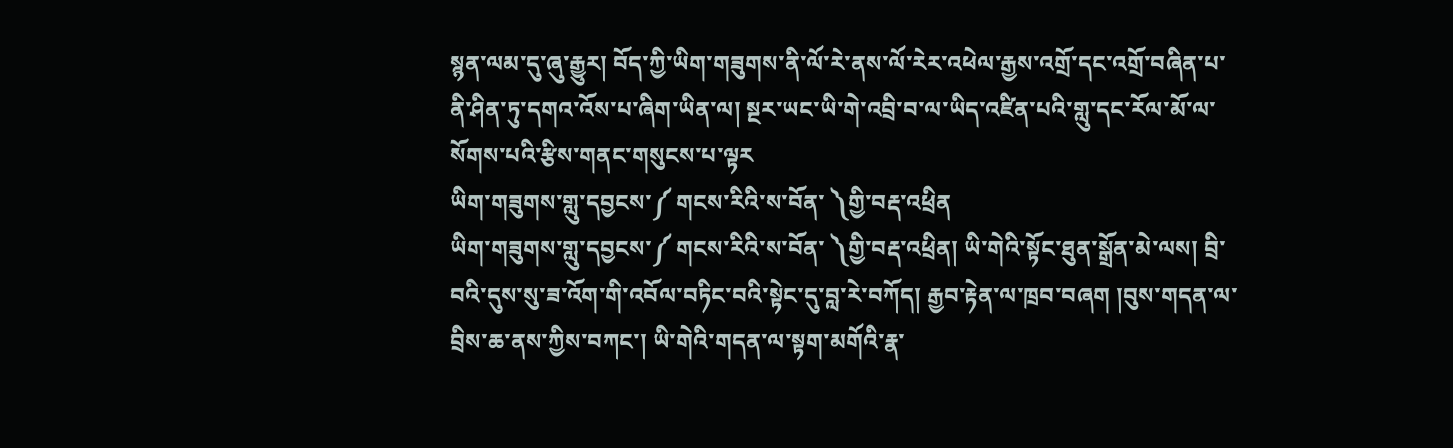སྙན་ལམ་དུ་ཞུ་རྒྱུར། བོད་ཀྱི་ཡིག་གཟུགས་ནི་ལོ་རེ་ནས་ལོ་རེར་འཕེལ་རྒྱས་འགྲོ་དང་འགྲོ་བཞིན་པ་ནི་ཤིན་ཏུ་དགའ་འོས་པ་ཞིག་ཡིན་ལ། སྔར་ཡང་ཡི་གེ་འབྲི་བ་ལ་ཡིད་འཛིན་པའི་གླུ་དང་རོལ་མོ་ལ་སོགས་པའི་རྩིས་གནང་གསུངས་པ་ལྟར
ཡིག་གཟུགས་གླུ་དབྱངས་༼ གངས་རིའི་ས་བོན་ ༽གྱི་བརྡ་འཕྲིན
ཡིག་གཟུགས་གླུ་དབྱངས་༼ གངས་རིའི་ས་བོན་ ༽གྱི་བརྡ་འཕྲིན། ཡི་གེའི་སྟོང་ཐུན་སྒྲོན་མེ་ལས། བྲི་བའི་དུས་སུ་ཟ་འོག་གི་འབོལ་བཏིང་བའི་སྟེང་དུ་བླ་རེ་བཀོད། རྒྱབ་རྟེན་ལ་ཁྲབ་བཞག །བུས་གདན་ལ་བྲིས་ཆ་ནས་ཀྱིས་བཀང་། ཡི་གེའི་གདན་ལ་སྟག་མགོའི་རྣ་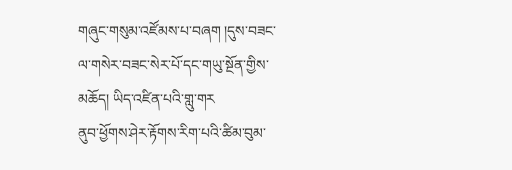གཞུང་གསུམ་འཛོམས་པ་བཞག །དུས་བཟང་ལ་གསེར་བཟང་སེར་པོ་དང་གཡུ་སྔོན་གྱིས་མཆོད། ཡིད་འཛིན་པའི་གླུ་གར
ནུབ་ཕྱོགས་ཤེར་རྟོགས་རིག་པའི་ཚིམ་བུམ་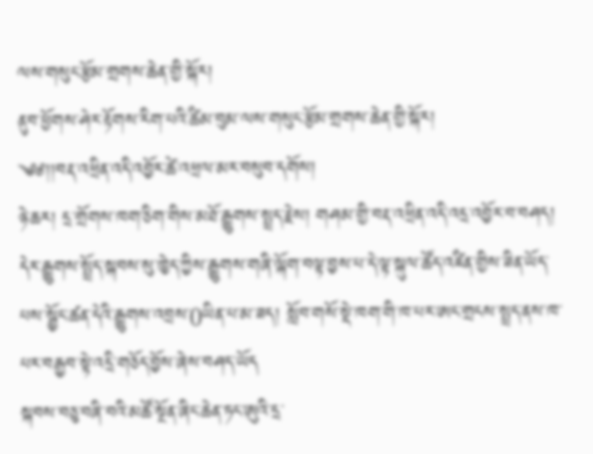ལས་གསུང་རྩོམ་གྲགས་ཆེན་གྱི་སྐོར།
ནུབ་ཕྱོགས་ཤེར་རྟོགས་རིག་པའི་ཚིམ་བུམ་ལས་གསུང་རྩོམ་གྲགས་ཆེན་གྱི་སྐོར།
༄༅།།བརྡ་འཕྲིན་འདི་འབྱོར་ཚེ་འཕྲལ་མར་བསུབ་དགོས།
ཉེ་ཆར། དྲ་གྲོགས་ཁག་ཅིག་གིས་མཐོ་རྒྱུགས་སྤྲད་རྗེས། གཤམ་གྱི་བརྡ་འཕྲིན་འདི་འདྲ་འབྱོར་བ་བཤད། དེར་རྒྱུགས་སྤྲོད་སྐབས་སུ་ཁྱེད་ཀྱིས་རྒྱུགས་གཞི་ལྐོག་བལྟ་བྱས་པ་དེ་ལྟ་སྐུལ་ཚོད་འཛིན་གྱིས་ཟིན་ཡོད་པས་སྦྱོང་ཚན་དེའི་རྒྱུགས་འབྲས་0ཡིན་པ་མ་ཟད། སློབ་གསོ་སྡེ་ཁག་གི་ཁ་པར་ཨང་གྲངས་སྤྲད་ནས་ཁ་པར་བརྒྱབ་སྟེ་འདྲི་གཅོད་བྱོས་ཞེས་བཤད་ཡོད
སྐབས་བཅུ་བཞི་བའི་མཚོ་སྔོན་ཞིང་ཆེན་ཏང་ཨུའི་དྲ་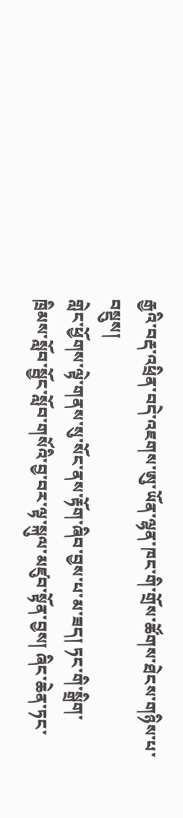རྒྱའི་བརྡ་འཕྲིན་བདེ་འཇགས་ཨུ་ཡོན་ལྷན་ཁང་གི་གྲོས་ཚོགས་ཐེངས་གཉིས་པ་བསྡུས།
གླེང་ཕྱོགས་ལྟེ་གནས་སུ་སོང་ནས་རྟོག་ཞིབ་བྱས་པ་མ་ཟད། ཏང་གི་སྒྲིག་ཁྲིམས་སློབ་སྦྱོང་སློབ་གསོའི་བྱ་བར་ལྟ་སྐུལ་མཛུབ་སྟོན་བྱས། ཞིང་ཆེན་ཏང་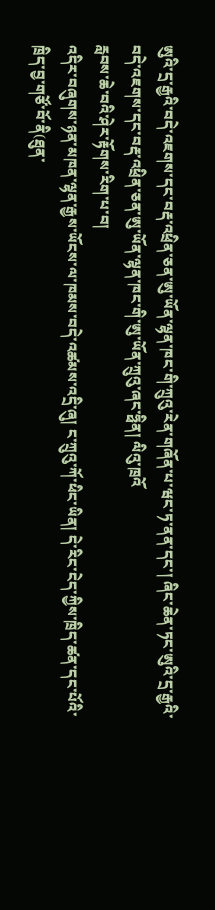ཨུའི་དྲ་རྒྱའི་བདེ་འཇགས་དང་བརྡ་འཕྲིན་ཅན་ཨུ་ཡོན་ལྷན་ཁང་གི་ཀྲུའུ་རེན་གཞོན་པ་ཝང་ཏ་ནན་དང་། ཞིང་ཆེན་ཏང་ཨུའི་དྲ་རྒྱའི་བདེ་འཇགས་དང་བརྡ་འཕྲིན་ཅན་ཨུ་ཡོན་ལྷན་ཁང་གི་ཨུ་ཡོན་ཀྲུའུ་ཞང་ཧྥིན། ལིའུ་ཁྲའོ
རླབས་ཆེ་བའི་ཤེར་རྟོགས་རིག་པ་བ།
འདིར་བཞུགས་ཉན་མཁན་ལྷན་རྒྱས་ཡོངས་ལ་ཁམས་བདེ་འཚམས་འདྲི་ཞུ། ང་ཀྲུའུ་ཀོ་ཕིང་ཡིན། དེ་རིང་ངེད་ཀྱིས་ཁྲིད་ཚན་དང་པོའི་ཁྲིད་བྱ་གཙོ་བོ་ནི(ཐུན་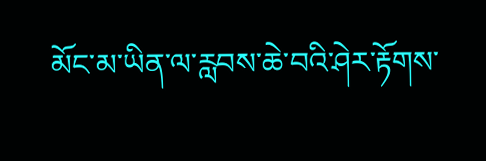མོང་མ་ཡིན་ལ་རླབས་ཆེ་བའི་ཤེར་རྟོགས་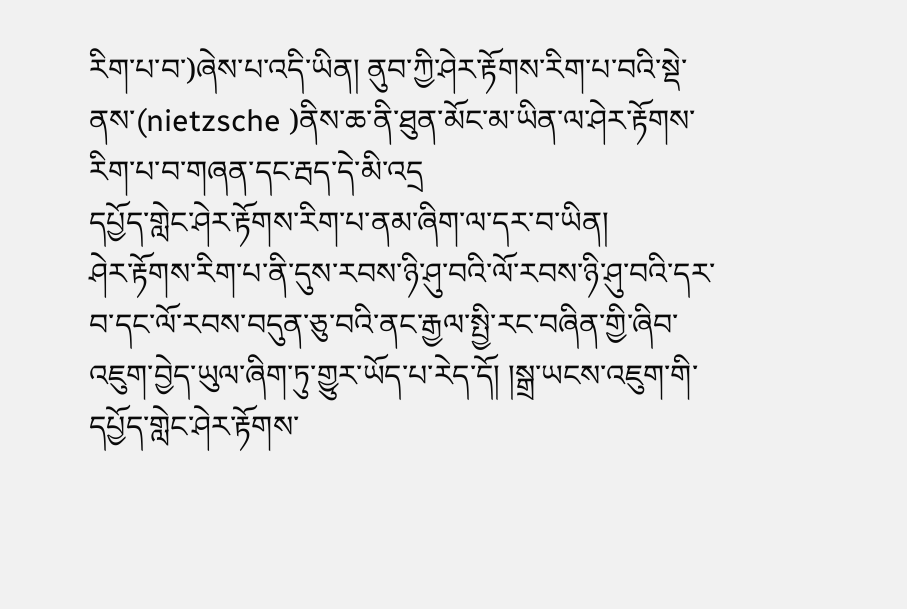རིག་པ་བ་)ཞེས་པ་འདི་ཡིན། ནུབ་ཀྱི་ཤེར་རྟོགས་རིག་པ་བའི་སྡེ་ནས་(nietzsche )ནིས་ཆ་ནི་ཐུན་མོང་མ་ཡིན་ལ་ཤེར་རྟོགས་རིག་པ་བ་གཞན་དང་རྦད་དེ་མི་འདྲ
དཔྱོད་གླེང་ཤེར་རྟོགས་རིག་པ་ནམ་ཞིག་ལ་དར་བ་ཡིན།
ཤེར་རྟོགས་རིག་པ་ནི་དུས་རབས་ཉི་ཤུ་བའི་ལོ་རབས་ཉི་ཤུ་བའི་དར་བ་དང་ལོ་རབས་བདུན་ཅུ་བའི་ནང་རྒྱལ་སྤྱི་རང་བཞིན་གྱི་ཞིབ་འཇུག་བྱེད་ཡུལ་ཞིག་ཏུ་གྱུར་ཡོད་པ་རེད་དོ། །སྒྲ་ཡངས་འཇུག་གི་དཔྱོད་གླེང་ཤེར་རྟོགས་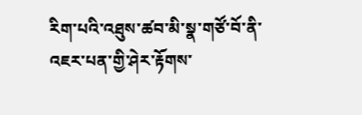རིག་པའི་འཐུས་ཚབ་མི་སྣ་གཙོ་བོ་ནི་འཇར་པན་གྱི་ཤེར་རྟོགས་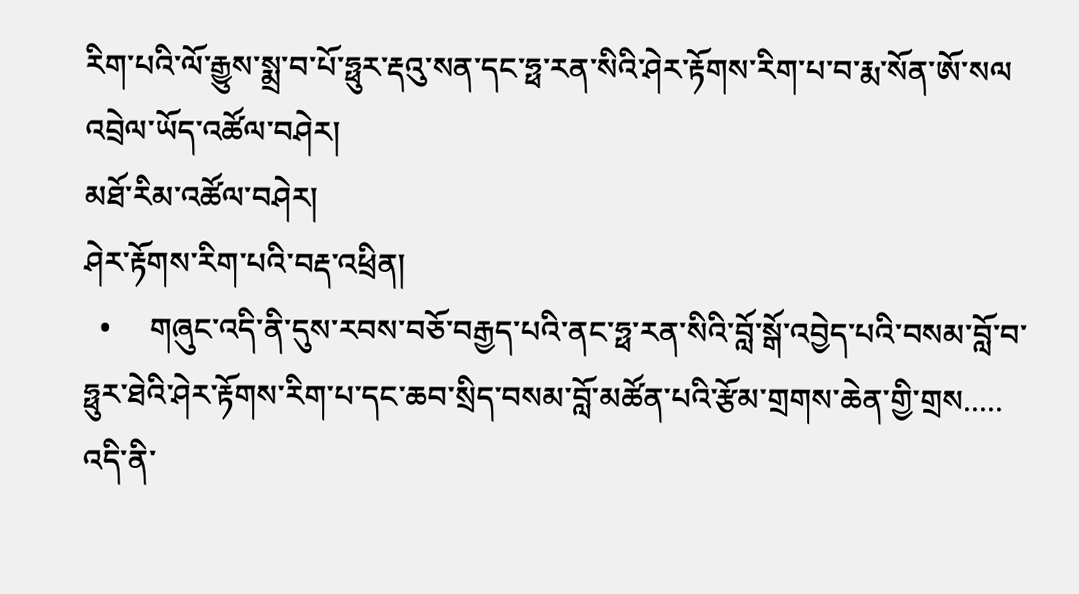རིག་པའི་ལོ་རྒྱུས་སྨྲ་བ་པོ་ཧྥུར་རྡའུ་སན་དང་ཧྥ་རན་སིའི་ཤེར་རྟོགས་རིག་པ་བ་རྨ་སོན་ཨོ་སལ
འབྲེལ་ཡོད་འཚོལ་བཤེར།
མཐོ་རིམ་འཚོལ་བཤེར།
ཤེར་རྟོགས་རིག་པའི་བརྡ་འཕྲིན།
  •     གཞུང་འདི་ནི་དུས་རབས་བཅོ་བརྒྱད་པའི་ནང་ཧྥ་རན་སིའི་བློ་སྒོ་འབྱེད་པའི་བསམ་བློ་བ་ཧྥུར་ཐེའི་ཤེར་རྟོགས་རིག་པ་དང་ཆབ་སྲིད་བསམ་བློ་མཚོན་པའི་རྩོམ་གྲགས་ཆེན་གྱི་གྲས.....
འདི་ནི་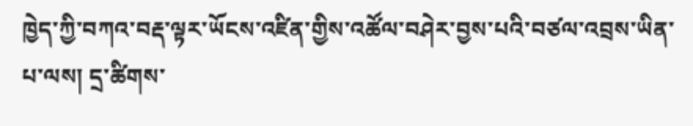ཁྱེད་ཀྱི་བཀའ་བརྡ་ལྟར་ཡོངས་འཛིན་གྱིས་འཚོལ་བཤེར་བྱས་པའི་བཙལ་འབྲས་ཡིན་པ་ལས། དྲ་ཚིགས་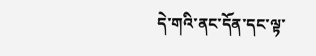དེ་གའི་ནང་དོན་དང་ལྟ་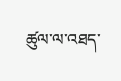ཚུལ་ལ་འཐད་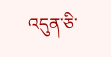འདུན་ཅི་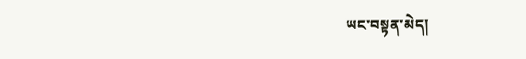ཡང་བསྟན་མེད།